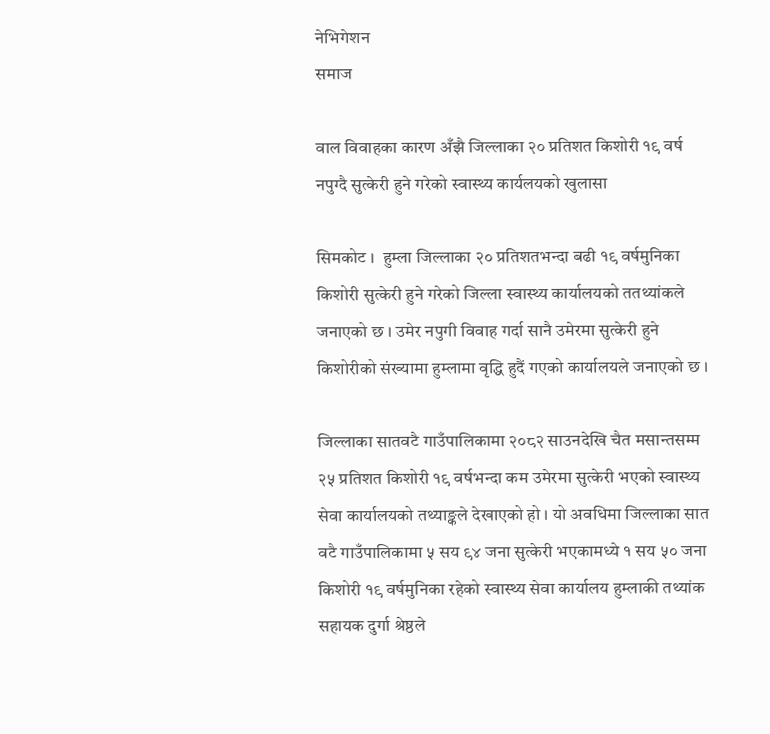नेभिगेशन
समाज

वाल विवाहका कारण अँझै जिल्लाका २० प्रतिशत किशोरी १९ वर्ष नपुग्दै सुत्केरी हुने गरेको स्वास्थ्य कार्यलयको खुलासा

सिमकोट ।  हुम्ला जिल्लाका २० प्रतिशतभन्दा बढी १९ वर्षमुनिका किशोरी सुत्केरी हुने गरेको जिल्ला स्वास्थ्य कार्यालयको ततथ्यांकले जनाएको छ । उमेर नपुगी विवाह गर्दा सानै उमेरमा सुत्केरी हुने किशोरीको संख्यामा हुम्लामा वृद्धि हुदैं गएको कार्यालयले जनाएको छ ।

जिल्लाका सातवटै गाउँपालिकामा २०८२ साउनदेखि चैत मसान्तसम्म २५ प्रतिशत किशोरी १९ वर्षभन्दा कम उमेरमा सुत्केरी भएको स्वास्थ्य सेवा कार्यालयको तथ्याङ्कले देखाएको हो । यो अवधिमा जिल्लाका सात वटै गाउँपालिकामा ५ सय ९४ जना सुत्केरी भएकामध्ये १ सय ५० जना किशोरी १९ वर्षमुनिका रहेको स्वास्थ्य सेवा कार्यालय हुम्लाकी तथ्यांक सहायक दुर्गा श्रेष्ठले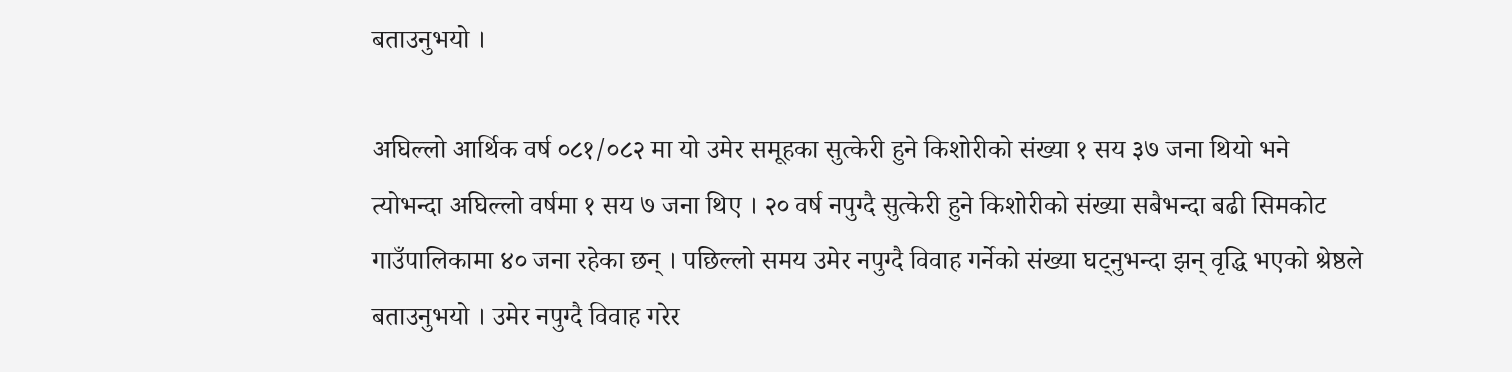बताउनुभयो ।

अघिल्लो आर्थिक वर्ष ०८१/०८२ मा यो उमेर समूहका सुत्केरी हुने किशोरीको संख्या १ सय ३७ जना थियो भने त्योभन्दा अघिल्लो वर्षमा १ सय ७ जना थिए । २० वर्ष नपुग्दै सुत्केरी हुने किशोरीको संख्या सबैभन्दा बढी सिमकोट गाउँपालिकामा ४० जना रहेका छन् । पछिल्लो समय उमेर नपुग्दै विवाह गर्नेको संख्या घट्नुभन्दा झन् वृद्धि भएको श्रेष्ठले बताउनुभयो । उमेर नपुग्दै विवाह गरेर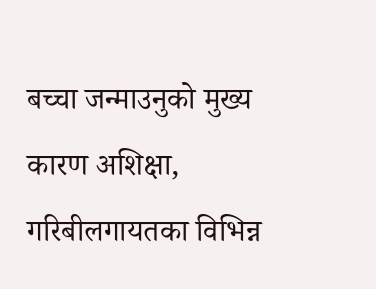बच्चा जन्माउनुको मुख्य कारण अशिक्षा, गरिबीलगायतका विभिन्न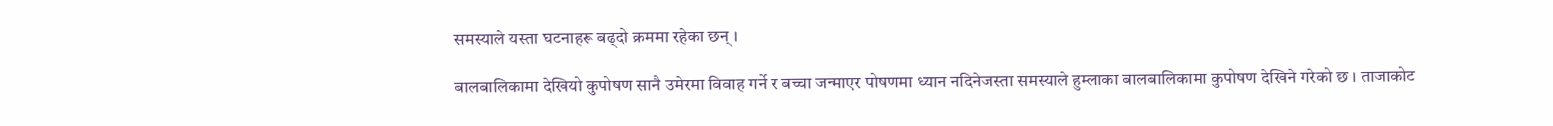समस्याले यस्ता घटनाहरू बढ्दो क्रममा रहेका छन् ।

बालबालिकामा देखियो कुपोषण सानै उमेरमा विवाह गर्ने र बच्चा जन्माएर पोषणमा ध्यान नदिनेजस्ता समस्याले हुम्लाका बालबालिकामा कुपोषण देखिने गरेको छ । ताजाकोट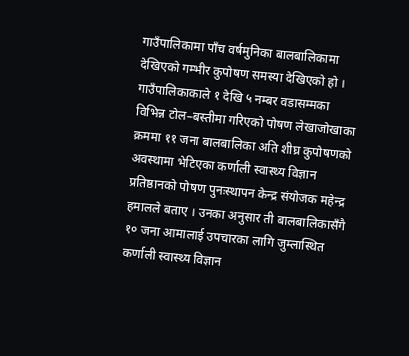गाउँपालिकामा पाँच वर्षमुनिका बालबालिकामा देखिएको गम्भीर कुपोषण समस्या देखिएको हो । गाउँपालिकाकाले १ देखि ५ नम्बर वडासम्मका विभिन्न टोल–बस्तीमा गरिएको पोषण लेखाजोखाका क्रममा ११ जना बालबालिका अति शीघ्र कुपोषणको अवस्थामा भेटिएका कर्णाली स्वास्थ्य विज्ञान प्रतिष्ठानको पोषण पुनःस्थापन केन्द्र संयोजक महेन्द्र हमालले बताए । उनका अनुसार ती बालबालिकासँगै १० जना आमालाई उपचारका लागि जुम्लास्थित कर्णाली स्वास्थ्य विज्ञान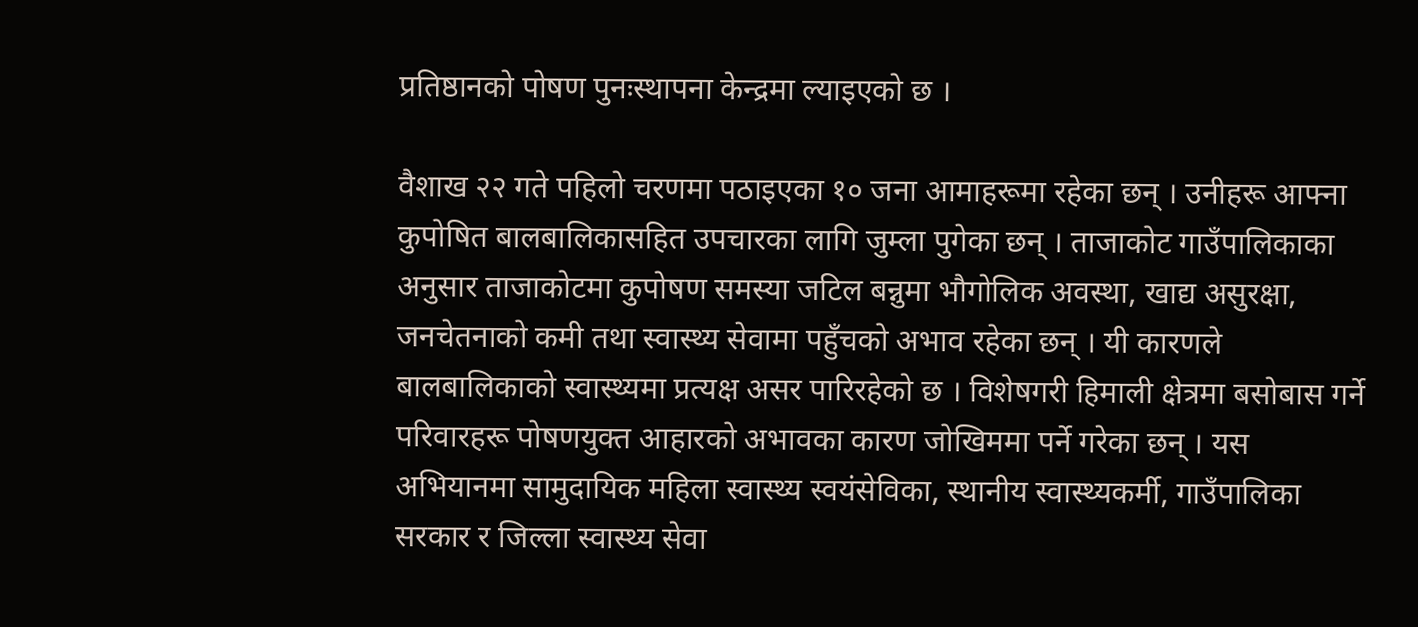प्रतिष्ठानको पोषण पुनःस्थापना केन्द्रमा ल्याइएको छ ।

वैशाख २२ गते पहिलो चरणमा पठाइएका १० जना आमाहरूमा रहेका छन् । उनीहरू आफ्ना कुपोषित बालबालिकासहित उपचारका लागि जुम्ला पुगेका छन् । ताजाकोट गाउँपालिकाका अनुसार ताजाकोटमा कुपोषण समस्या जटिल बन्नुमा भौगोलिक अवस्था, खाद्य असुरक्षा, जनचेतनाको कमी तथा स्वास्थ्य सेवामा पहुँचको अभाव रहेका छन् । यी कारणले बालबालिकाको स्वास्थ्यमा प्रत्यक्ष असर पारिरहेको छ । विशेषगरी हिमाली क्षेत्रमा बसोबास गर्ने परिवारहरू पोषणयुक्त आहारको अभावका कारण जोखिममा पर्ने गरेका छन् । यस अभियानमा सामुदायिक महिला स्वास्थ्य स्वयंसेविका, स्थानीय स्वास्थ्यकर्मी, गाउँपालिका सरकार र जिल्ला स्वास्थ्य सेवा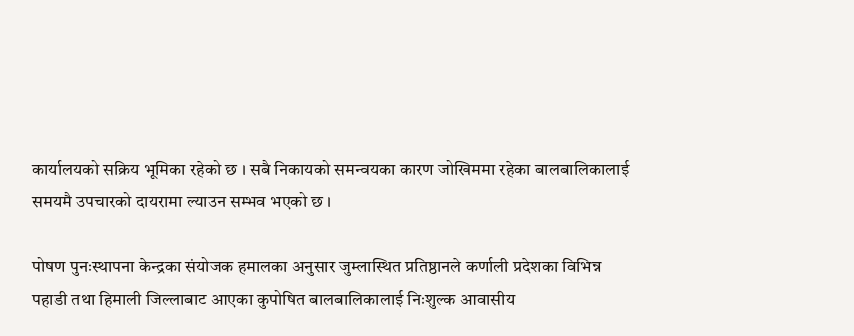कार्यालयको सक्रिय भूमिका रहेको छ । सबै निकायको समन्वयका कारण जोखिममा रहेका बालबालिकालाई समयमै उपचारको दायरामा ल्याउन सम्भव भएको छ ।

पोषण पुनःस्थापना केन्द्रका संयोजक हमालका अनुसार जुम्लास्थित प्रतिष्ठानले कर्णाली प्रदेशका विभिन्न पहाडी तथा हिमाली जिल्लाबाट आएका कुपोषित बालबालिकालाई निःशुल्क आवासीय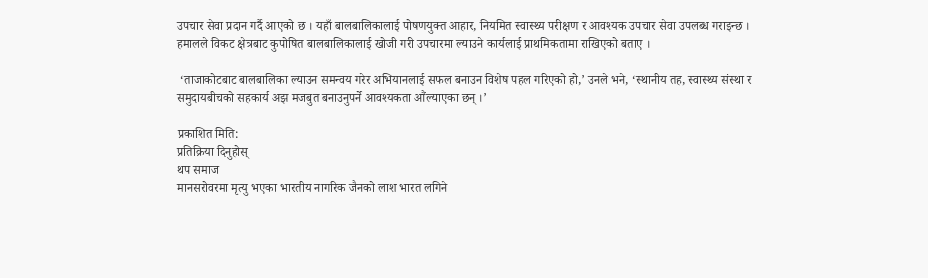उपचार सेवा प्रदान गर्दै आएको छ । यहाँ बालबालिकालाई पोषणयुक्त आहार, नियमित स्वास्थ्य परीक्षण र आवश्यक उपचार सेवा उपलब्ध गराइन्छ । हमालले विकट क्षेत्रबाट कुपोषित बालबालिकालाई खोजी गरी उपचारमा ल्याउने कार्यलाई प्राथमिकतामा राखिएको बताए ।

 ‘ताजाकोटबाट बालबालिका ल्याउन समन्वय गरेर अभियानलाई सफल बनाउन विशेष पहल गरिएको हो,’ उनले भने, ‘स्थानीय तह, स्वास्थ्य संस्था र समुदायबीचको सहकार्य अझ मजबुत बनाउनुपर्ने आवश्यकता औंल्याएका छन् ।’

प्रकाशित मिति:
प्रतिक्रिया दिनुहोस्
थप समाज
मानसरोवरमा मृत्यु भएका भारतीय नागरिक जैनको लाश भारत लगिने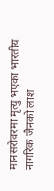मानसरोवरमा मृत्यु भएका भारतीय नागरिक जैनको लाश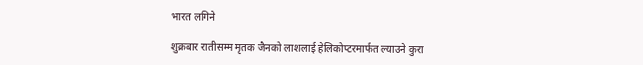भारत लगिने

शुक्रबार रातीसम्म मृतक जैनको लाशलाई हेलिकोप्टरमार्फत ल्याउने कुरा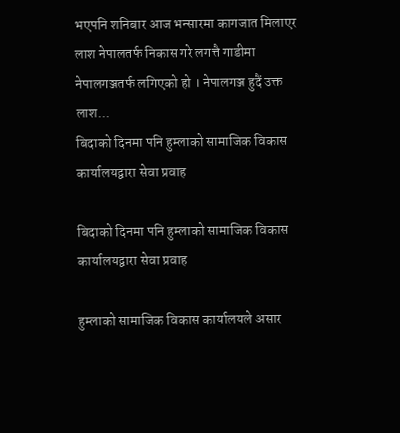भएपनि शनिबार आज भन्सारमा कागजात मिलाएर लाश नेपालतर्फ निकास गरे लगत्तै गाडीमा नेपालगञ्जतर्फ लगिएको हो । नेपालगञ्ज हुदैं उक्त लाश...
बिदाको दिनमा पनि हुम्लाको सामाजिक विकास कार्यालयद्वारा सेवा प्रवाह

बिदाको दिनमा पनि हुम्लाको सामाजिक विकास कार्यालयद्वारा सेवा प्रवाह

हुम्लाको सामाजिक विकास कार्यालयले असार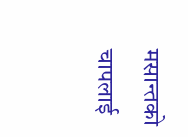मसान्तको चापलाई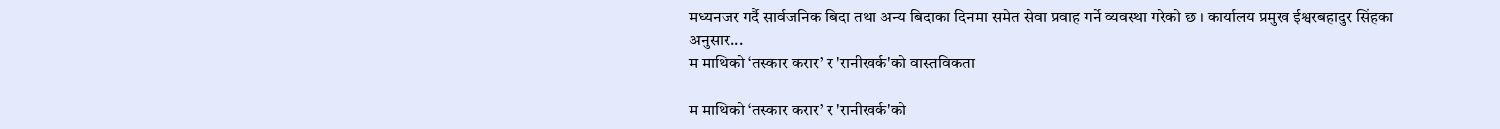मध्यनजर गर्दै सार्वजनिक बिदा तथा अन्य बिदाका दिनमा समेत सेवा प्रवाह गर्ने व्यवस्था गरेको छ । कार्यालय प्रमुख ईश्वरबहादुर सिंहका अनुसार...
म माथिको ‘तस्कार करार’ र 'रानीखर्क'को वास्तविकता

म माथिको ‘तस्कार करार’ र 'रानीखर्क'को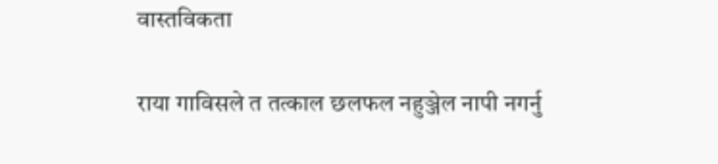वास्तविकता

राया गाविसले त तत्काल छलफल नहुञ्जेल नापी नगर्नु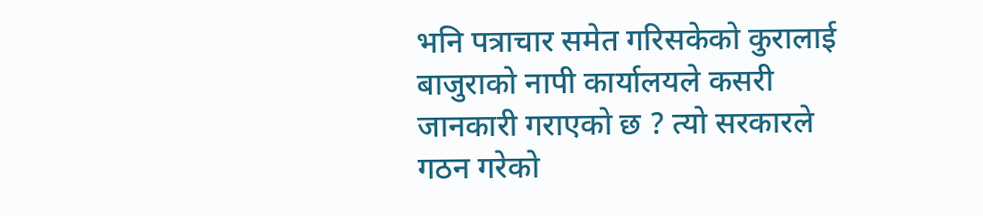भनि पत्राचार समेत गरिसकेको कुरालाई बाजुराको नापी कार्यालयले कसरी जानकारी गराएको छ ? त्यो सरकारले गठन गरेको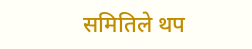समितिले थप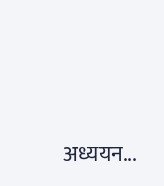अध्ययन...